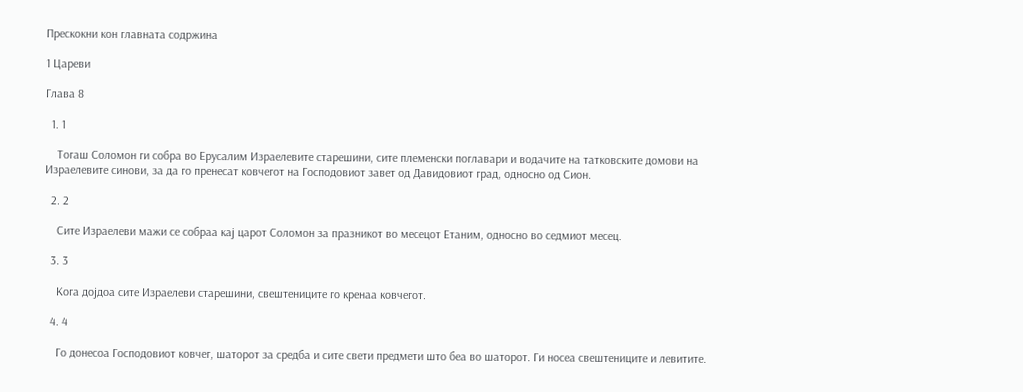Прескокни кон главната содржина

1 Цареви

Глава 8

  1. 1

    Тогаш Соломон ги собра во Ерусалим Израелевите старешини, сите племенски поглавари и водачите на татковските домови на Израелевите синови, за да го пренесат ковчегот на Господовиот завет од Давидовиот град, односно од Сион.

  2. 2

    Сите Израелеви мажи се собраа кај царот Соломон за празникот во месецот Етаним, односно во седмиот месец.

  3. 3

    Кога дојдоа сите Израелеви старешини, свештениците го кренаа ковчегот.

  4. 4

    Го донесоа Господовиот ковчег, шаторот за средба и сите свети предмети што беа во шаторот. Ги носеа свештениците и левитите.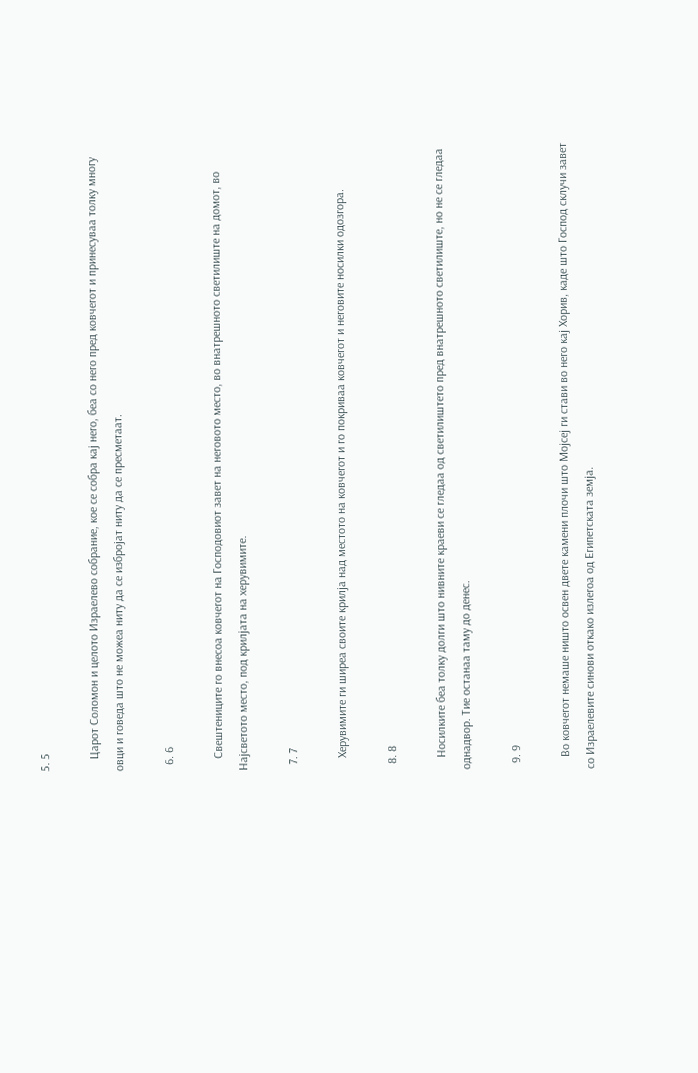5. 5

    Царот Соломон и целото Израелево собрание, кое се собра кај него, беа со него пред ковчегот и принесуваа толку многу овци и говеда што не можеа ниту да се избројат ниту да се пресметаат.

  6. 6

    Свештениците го внесоа ковчегот на Господовиот завет на неговото место, во внатрешното светилиште на домот, во Најсветото место, под крилјата на херувимите.

  7. 7

    Херувимите ги ширеа своите крилја над местото на ковчегот и го покриваа ковчегот и неговите носилки одозгора.

  8. 8

    Носилките беа толку долги што нивните краеви се гледаа од светилиштето пред внатрешното светилиште, но не се гледаа однадвор. Тие останаа таму до денес.

  9. 9

    Во ковчегот немаше ништо освен двете камени плочи што Мојсеј ги стави во него кај Хорив, каде што Господ склучи завет со Израелевите синови откако излегоа од Египетската земја.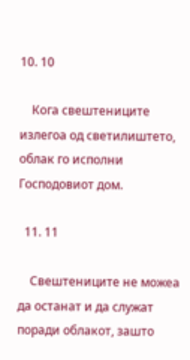10. 10

    Кога свештениците излегоа од светилиштето, облак го исполни Господовиот дом.

  11. 11

    Свештениците не можеа да останат и да служат поради облакот, зашто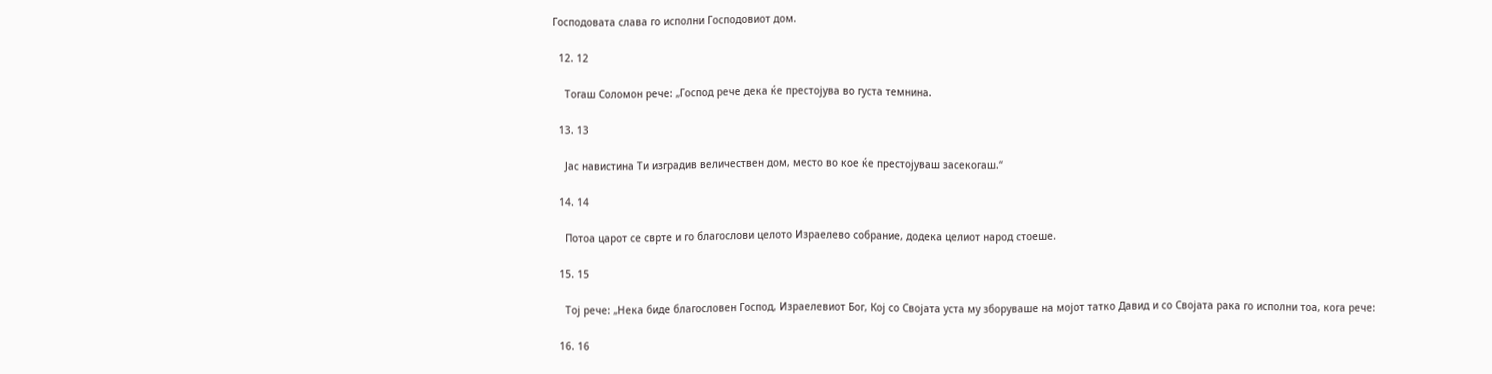Господовата слава го исполни Господовиот дом.

  12. 12

    Тогаш Соломон рече: „Господ рече дека ќе престојува во густа темнина.

  13. 13

    Јас навистина Ти изградив величествен дом, место во кое ќе престојуваш засекогаш.“

  14. 14

    Потоа царот се сврте и го благослови целото Израелево собрание, додека целиот народ стоеше.

  15. 15

    Тој рече: „Нека биде благословен Господ, Израелевиот Бог, Кој со Својата уста му зборуваше на мојот татко Давид и со Својата рака го исполни тоа, кога рече:

  16. 16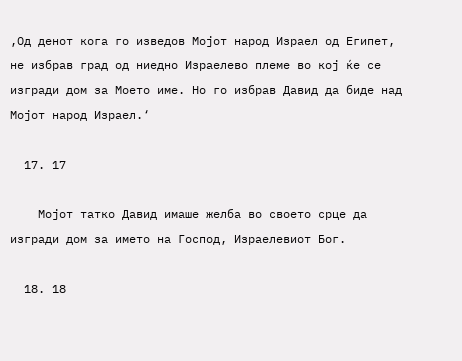‚Од денот кога го изведов Мојот народ Израел од Египет, не избрав град од ниедно Израелево племе во кој ќе се изгради дом за Моето име. Но го избрав Давид да биде над Мојот народ Израел.‘

  17. 17

    Мојот татко Давид имаше желба во своето срце да изгради дом за името на Господ, Израелевиот Бог.

  18. 18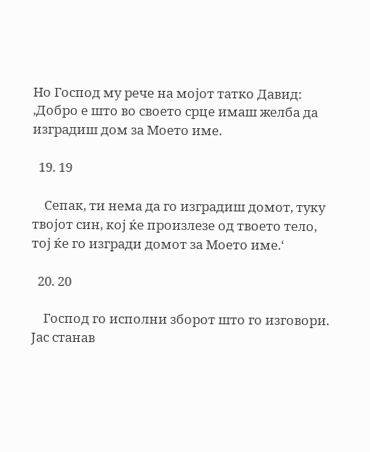Но Господ му рече на мојот татко Давид: ‚Добро е што во своето срце имаш желба да изградиш дом за Моето име.

  19. 19

    Сепак, ти нема да го изградиш домот, туку твојот син, кој ќе произлезе од твоето тело, тој ќе го изгради домот за Моето име.‘

  20. 20

    Господ го исполни зборот што го изговори. Јас станав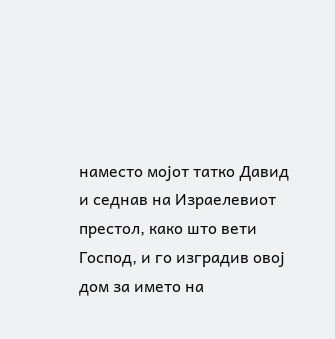наместо мојот татко Давид и седнав на Израелевиот престол, како што вети Господ, и го изградив овој дом за името на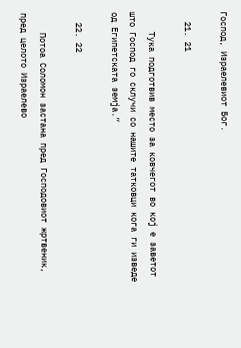Господ, Израелевиот Бог.

  21. 21

    Тука подготвив место за ковчегот во кој е заветот што Господ го склучи со нашите татковци кога ги изведе од Египетската земја.“

  22. 22

    Потоа Соломон застана пред Господовиот жртвеник, пред целото Израелево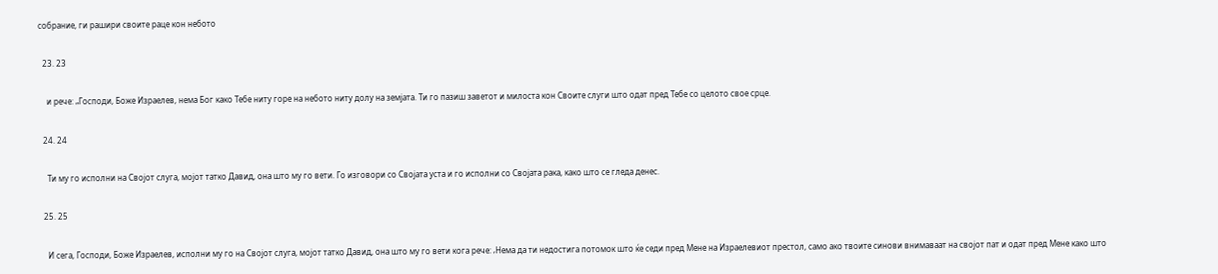собрание, ги рашири своите раце кон небото

  23. 23

    и рече: „Господи, Боже Израелев, нема Бог како Тебе ниту горе на небото ниту долу на земјата. Ти го пазиш заветот и милоста кон Своите слуги што одат пред Тебе со целото свое срце.

  24. 24

    Ти му го исполни на Својот слуга, мојот татко Давид, она што му го вети. Го изговори со Својата уста и го исполни со Својата рака, како што се гледа денес.

  25. 25

    И сега, Господи, Боже Израелев, исполни му го на Својот слуга, мојот татко Давид, она што му го вети кога рече: ‚Нема да ти недостига потомок што ќе седи пред Мене на Израелевиот престол, само ако твоите синови внимаваат на својот пат и одат пред Мене како што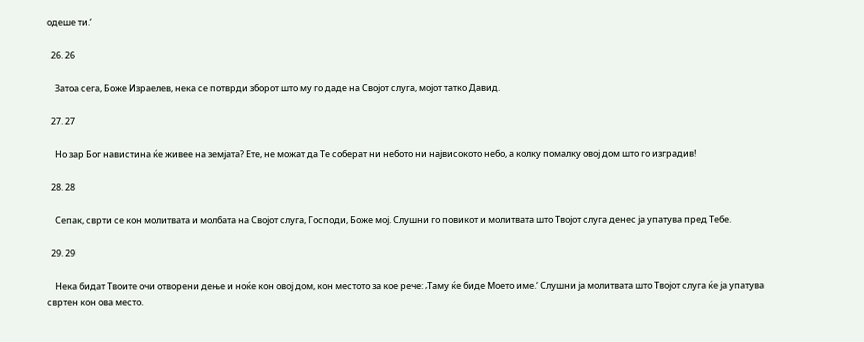одеше ти.‘

  26. 26

    Затоа сега, Боже Израелев, нека се потврди зборот што му го даде на Својот слуга, мојот татко Давид.

  27. 27

    Но зар Бог навистина ќе живее на земјата? Ете, не можат да Те соберат ни небото ни највисокото небо, а колку помалку овој дом што го изградив!

  28. 28

    Сепак, сврти се кон молитвата и молбата на Својот слуга, Господи, Боже мој. Слушни го повикот и молитвата што Твојот слуга денес ја упатува пред Тебе.

  29. 29

    Нека бидат Твоите очи отворени дење и ноќе кон овој дом, кон местото за кое рече: ‚Таму ќе биде Моето име.‘ Слушни ја молитвата што Твојот слуга ќе ја упатува свртен кон ова место.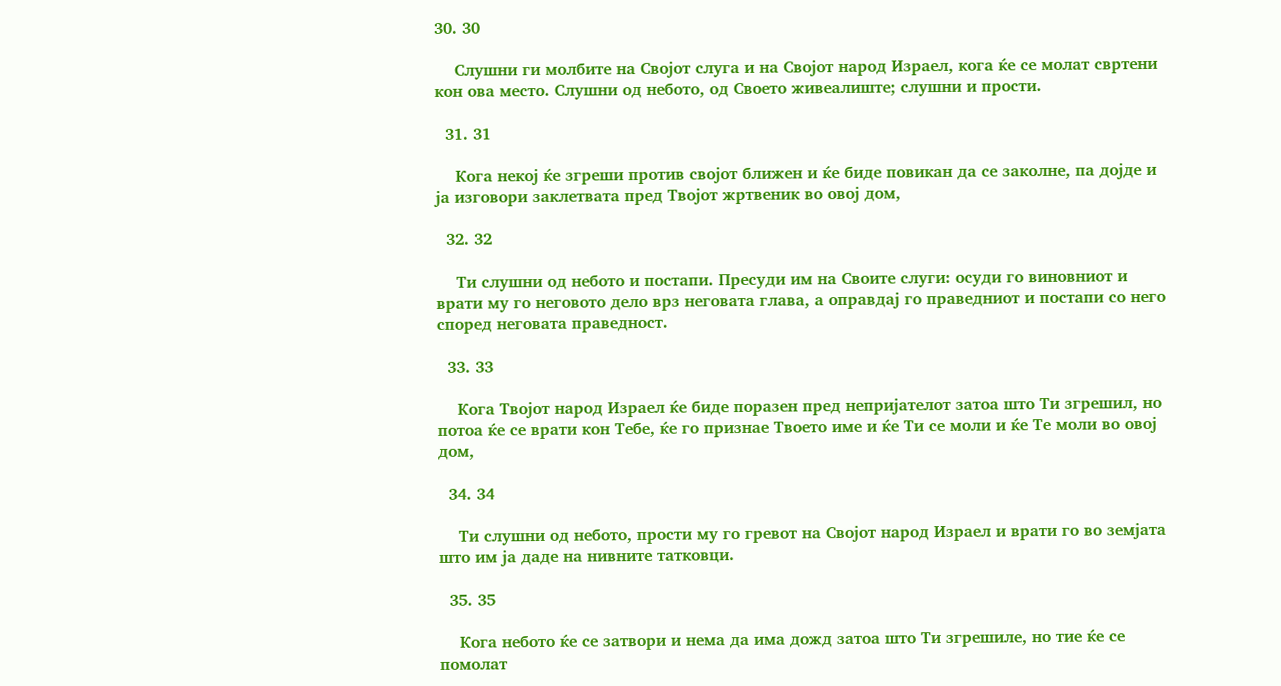30. 30

    Слушни ги молбите на Својот слуга и на Својот народ Израел, кога ќе се молат свртени кон ова место. Слушни од небото, од Своето живеалиште; слушни и прости.

  31. 31

    Кога некој ќе згреши против својот ближен и ќе биде повикан да се заколне, па дојде и ја изговори заклетвата пред Твојот жртвеник во овој дом,

  32. 32

    Ти слушни од небото и постапи. Пресуди им на Своите слуги: осуди го виновниот и врати му го неговото дело врз неговата глава, а оправдај го праведниот и постапи со него според неговата праведност.

  33. 33

    Кога Твојот народ Израел ќе биде поразен пред непријателот затоа што Ти згрешил, но потоа ќе се врати кон Тебе, ќе го признае Твоето име и ќе Ти се моли и ќе Те моли во овој дом,

  34. 34

    Ти слушни од небото, прости му го гревот на Својот народ Израел и врати го во земјата што им ја даде на нивните татковци.

  35. 35

    Кога небото ќе се затвори и нема да има дожд затоа што Ти згрешиле, но тие ќе се помолат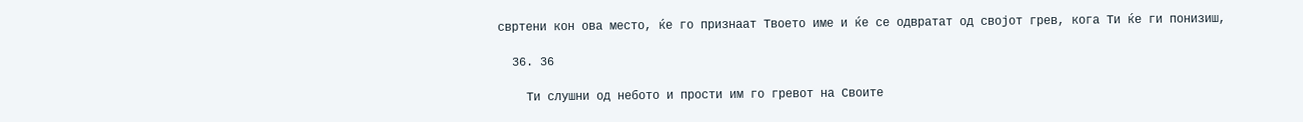свртени кон ова место, ќе го признаат Твоето име и ќе се одвратат од својот грев, кога Ти ќе ги понизиш,

  36. 36

    Ти слушни од небото и прости им го гревот на Своите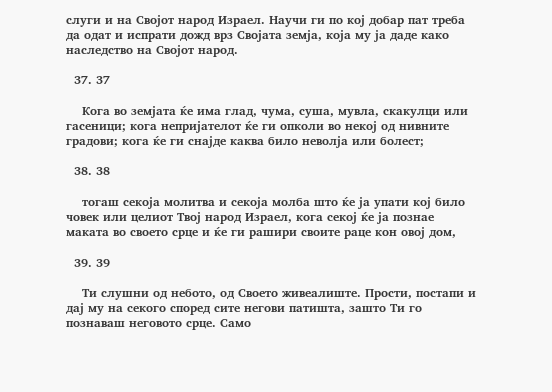слуги и на Својот народ Израел. Научи ги по кој добар пат треба да одат и испрати дожд врз Својата земја, која му ја даде како наследство на Својот народ.

  37. 37

    Кога во земјата ќе има глад, чума, суша, мувла, скакулци или гасеници; кога непријателот ќе ги опколи во некој од нивните градови; кога ќе ги снајде каква било неволја или болест;

  38. 38

    тогаш секоја молитва и секоја молба што ќе ја упати кој било човек или целиот Твој народ Израел, кога секој ќе ја познае маката во своето срце и ќе ги рашири своите раце кон овој дом,

  39. 39

    Ти слушни од небото, од Своето живеалиште. Прости, постапи и дај му на секого според сите негови патишта, зашто Ти го познаваш неговото срце. Само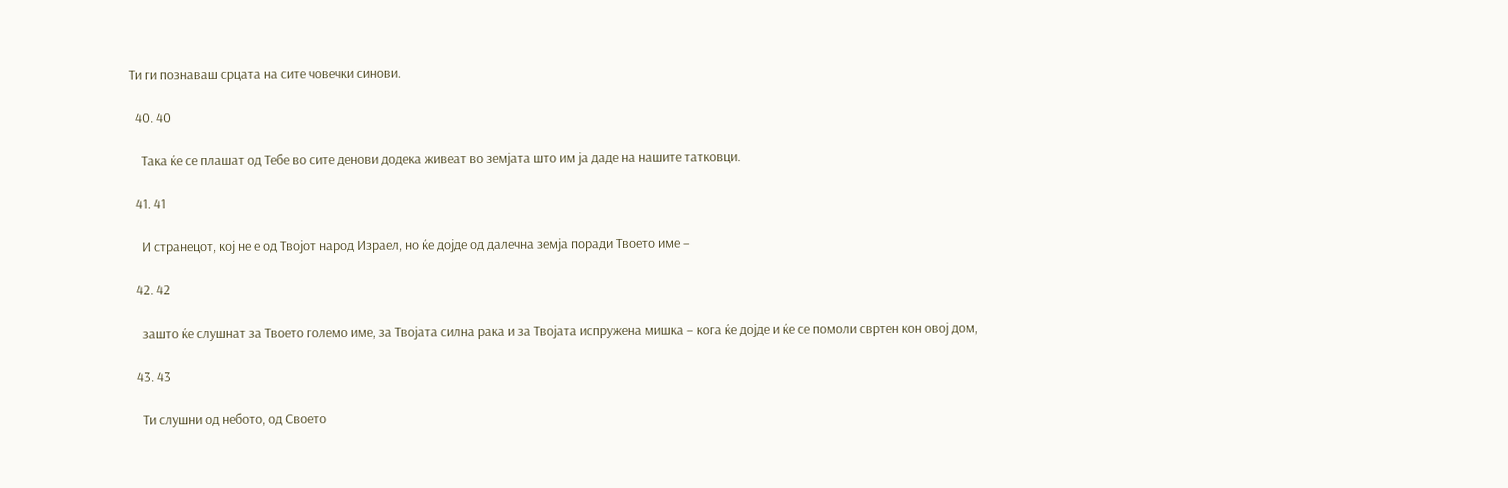Ти ги познаваш срцата на сите човечки синови.

  40. 40

    Така ќе се плашат од Тебе во сите денови додека живеат во земјата што им ја даде на нашите татковци.

  41. 41

    И странецот, кој не е од Твојот народ Израел, но ќе дојде од далечна земја поради Твоето име –

  42. 42

    зашто ќе слушнат за Твоето големо име, за Твојата силна рака и за Твојата испружена мишка – кога ќе дојде и ќе се помоли свртен кон овој дом,

  43. 43

    Ти слушни од небото, од Своето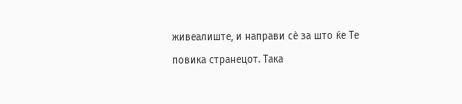живеалиште, и направи сѐ за што ќе Те повика странецот. Така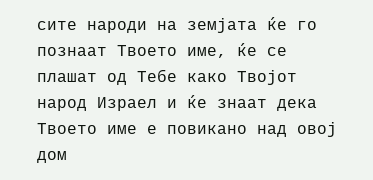сите народи на земјата ќе го познаат Твоето име, ќе се плашат од Тебе како Твојот народ Израел и ќе знаат дека Твоето име е повикано над овој дом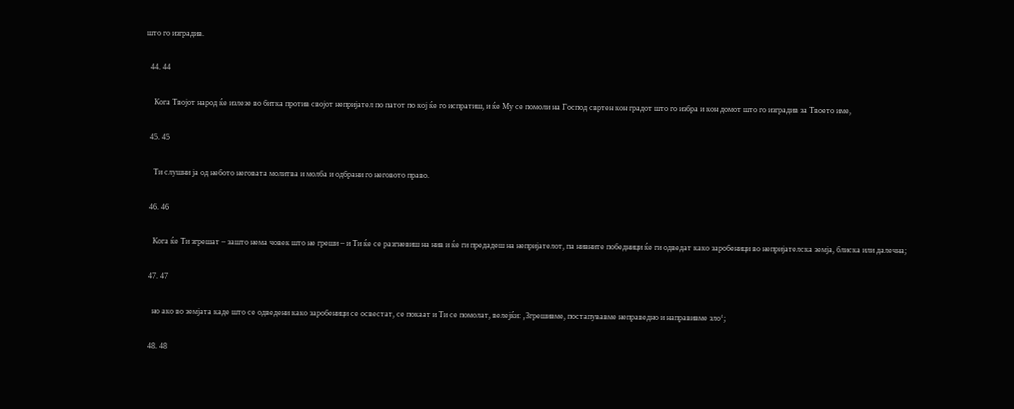што го изградив.

  44. 44

    Кога Твојот народ ќе излезе во битка против својот непријател по патот по кој ќе го испратиш, и ќе Му се помоли на Господ свртен кон градот што го избра и кон домот што го изградив за Твоето име,

  45. 45

    Ти слушни ја од небото неговата молитва и молба и одбрани го неговото право.

  46. 46

    Кога ќе Ти згрешат – зашто нема човек што не греши – и Ти ќе се разгневиш на нив и ќе ги предадеш на непријателот, па нивните победници ќе ги одведат како заробеници во непријателска земја, блиска или далечна;

  47. 47

    но ако во земјата каде што се одведени како заробеници се освестат, се покаат и Ти се помолат, велејќи: ‚Згрешивме, постапувавме неправедно и направивме зло‘;

  48. 48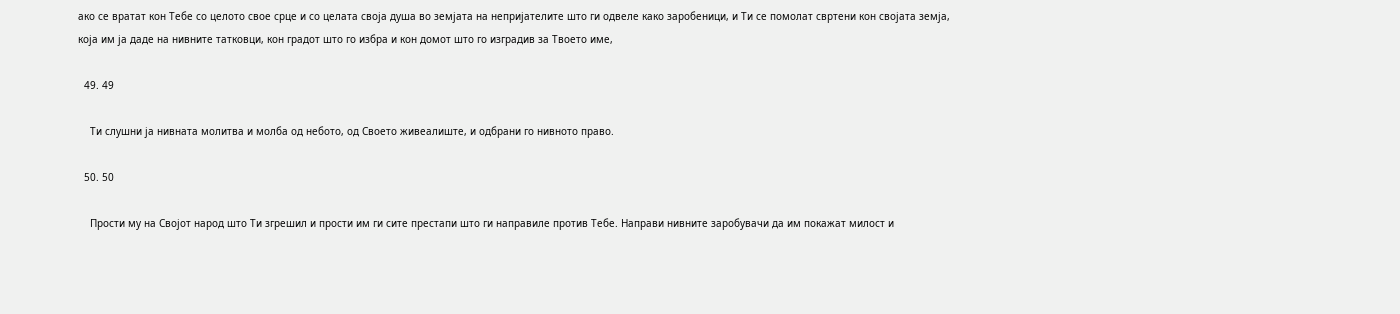ако се вратат кон Тебе со целото свое срце и со целата своја душа во земјата на непријателите што ги одвеле како заробеници, и Ти се помолат свртени кон својата земја, која им ја даде на нивните татковци, кон градот што го избра и кон домот што го изградив за Твоето име,

  49. 49

    Ти слушни ја нивната молитва и молба од небото, од Своето живеалиште, и одбрани го нивното право.

  50. 50

    Прости му на Својот народ што Ти згрешил и прости им ги сите престапи што ги направиле против Тебе. Направи нивните заробувачи да им покажат милост и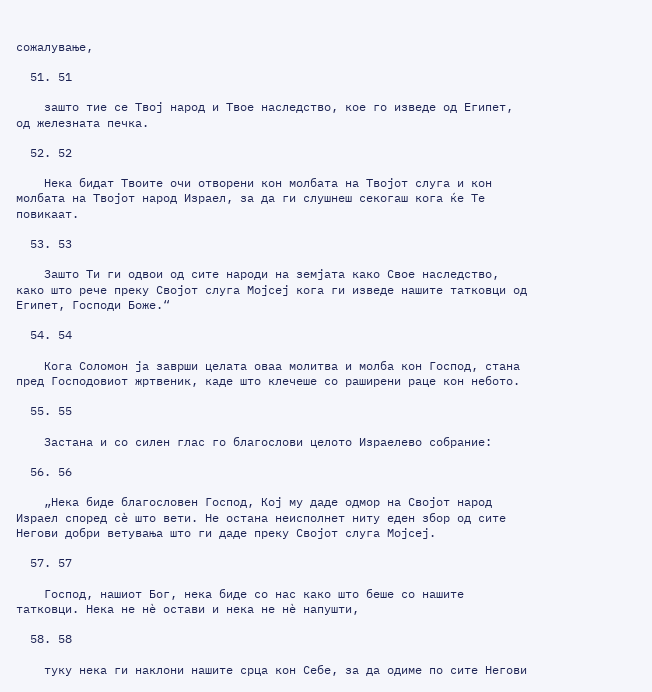сожалување,

  51. 51

    зашто тие се Твој народ и Твое наследство, кое го изведе од Египет, од железната печка.

  52. 52

    Нека бидат Твоите очи отворени кон молбата на Твојот слуга и кон молбата на Твојот народ Израел, за да ги слушнеш секогаш кога ќе Те повикаат.

  53. 53

    Зашто Ти ги одвои од сите народи на земјата како Свое наследство, како што рече преку Својот слуга Мојсеј кога ги изведе нашите татковци од Египет, Господи Боже.“

  54. 54

    Кога Соломон ја заврши целата оваа молитва и молба кон Господ, стана пред Господовиот жртвеник, каде што клечеше со раширени раце кон небото.

  55. 55

    Застана и со силен глас го благослови целото Израелево собрание:

  56. 56

    „Нека биде благословен Господ, Кој му даде одмор на Својот народ Израел според сѐ што вети. Не остана неисполнет ниту еден збор од сите Негови добри ветувања што ги даде преку Својот слуга Мојсеј.

  57. 57

    Господ, нашиот Бог, нека биде со нас како што беше со нашите татковци. Нека не нѐ остави и нека не нѐ напушти,

  58. 58

    туку нека ги наклони нашите срца кон Себе, за да одиме по сите Негови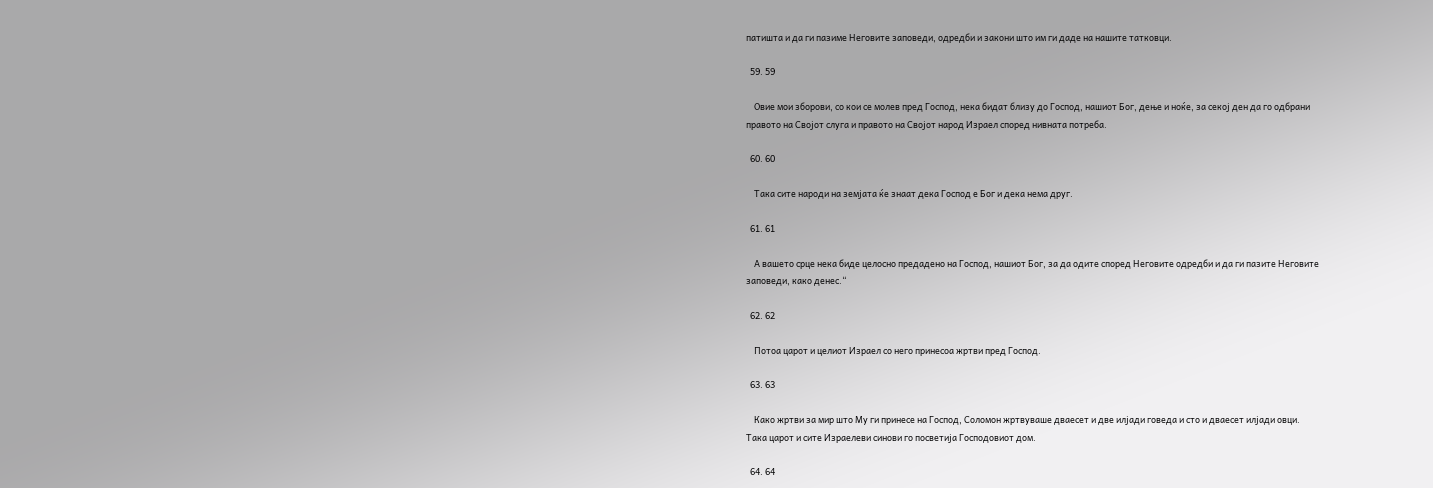патишта и да ги пазиме Неговите заповеди, одредби и закони што им ги даде на нашите татковци.

  59. 59

    Овие мои зборови, со кои се молев пред Господ, нека бидат близу до Господ, нашиот Бог, дење и ноќе, за секој ден да го одбрани правото на Својот слуга и правото на Својот народ Израел според нивната потреба.

  60. 60

    Така сите народи на земјата ќе знаат дека Господ е Бог и дека нема друг.

  61. 61

    А вашето срце нека биде целосно предадено на Господ, нашиот Бог, за да одите според Неговите одредби и да ги пазите Неговите заповеди, како денес.“

  62. 62

    Потоа царот и целиот Израел со него принесоа жртви пред Господ.

  63. 63

    Како жртви за мир што Му ги принесе на Господ, Соломон жртвуваше дваесет и две илјади говеда и сто и дваесет илјади овци. Така царот и сите Израелеви синови го посветија Господовиот дом.

  64. 64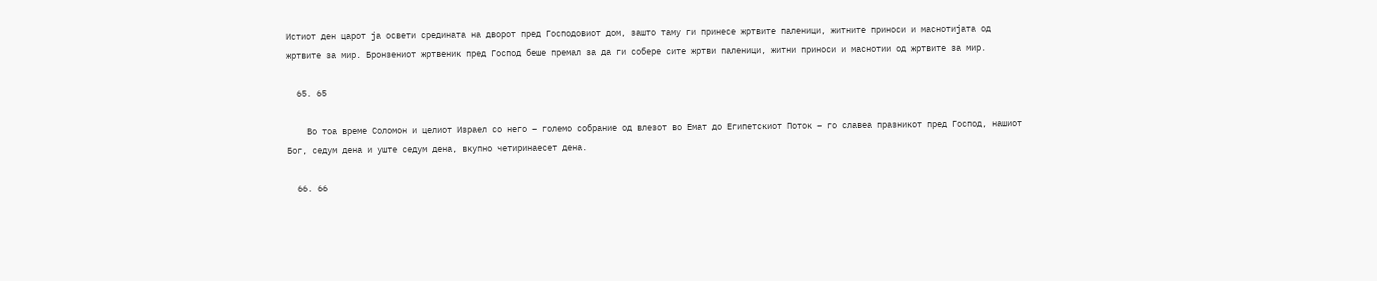Истиот ден царот ја освети средината на дворот пред Господовиот дом, зашто таму ги принесе жртвите паленици, житните приноси и маснотијата од жртвите за мир. Бронзениот жртвеник пред Господ беше премал за да ги собере сите жртви паленици, житни приноси и маснотии од жртвите за мир.

  65. 65

    Во тоа време Соломон и целиот Израел со него – големо собрание од влезот во Емат до Египетскиот Поток – го славеа празникот пред Господ, нашиот Бог, седум дена и уште седум дена, вкупно четиринаесет дена.

  66. 66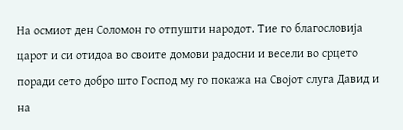На осмиот ден Соломон го отпушти народот. Тие го благословија царот и си отидоа во своите домови радосни и весели во срцето поради сето добро што Господ му го покажа на Својот слуга Давид и на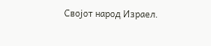Својот народ Израел.